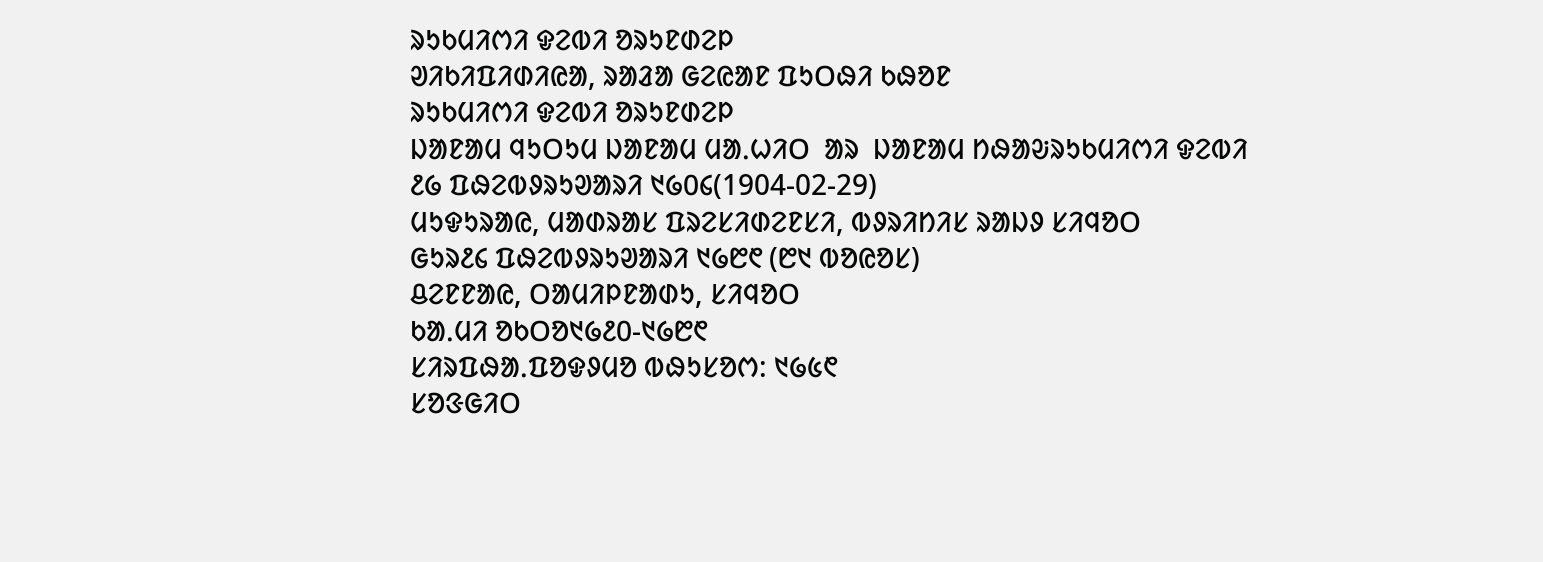ᱨᱩᱠᱢᱤᱬᱤ ᱫᱮᱵᱤ ᱚᱨᱩᱱᱰᱮᱞ
ᱣᱤᱠᱤᱯᱤᱰᱤᱭᱟ, ᱨᱟᱲᱟ ᱜᱮᱭᱟᱱ ᱯᱩᱛᱷᱤ ᱠᱷᱚᱱ
ᱨᱩᱠᱢᱤᱬᱤ ᱫᱮᱵᱤ ᱚᱨᱩᱱᱰᱮᱞ
ᱡᱟᱱᱟᱢ ᱧᱩᱛᱩᱢ ᱡᱟᱱᱟᱢ ᱢᱟᱹᱦᱤᱛ  ᱟᱨ  ᱡᱟᱱᱟᱢ ᱴᱷᱟᱶᱨᱩᱠᱢᱤᱬᱤ ᱫᱮᱵᱤ
᱒᱙ ᱯᱷᱮᱵᱽᱨᱩᱣᱟᱨᱤ ᱑᱙᱐᱔(1904-02-29)
ᱢᱩᱫᱩᱨᱟᱭ, ᱢᱟᱰᱨᱟᱥ ᱯᱨᱮᱥᱤᱰᱮᱱᱥᱤ, ᱵᱽᱨᱤᱴᱤᱥ ᱨᱟᱡᱽ ᱥᱤᱧᱚᱛ
ᱜᱩᱨ᱒᱔ ᱯᱷᱮᱵᱽᱨᱩᱣᱟᱨᱤ ᱑᱙᱘᱖ (᱘᱑ ᱵᱚᱭᱚᱥ)
ᱪᱮᱱᱱᱟᱭ, ᱛᱟᱢᱤᱞᱱᱟᱰᱩ, ᱥᱤᱧᱚᱛ
ᱠᱟᱹᱢᱤ ᱚᱠᱛᱚ᱑᱙᱒᱐-᱑᱙᱘᱖
ᱥᱤᱨᱯᱷᱟᱹᱯᱚᱫᱽᱢᱚ ᱵᱷᱩᱥᱚᱬ: ᱑᱙᱕᱖
ᱥᱚᱝᱜᱤᱛ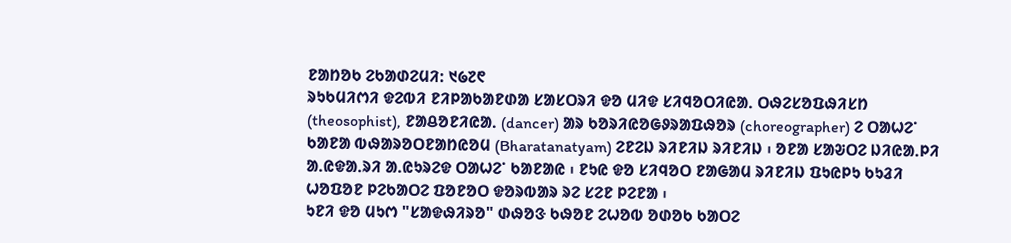ᱱᱟᱴᱚᱠ ᱮᱠᱟᱰᱮᱢᱤ: ᱑᱙᱗᱖
ᱨᱩᱠᱢᱤᱬᱤ ᱫᱮᱵᱤ ᱱᱤᱞᱟᱠᱟᱱᱰᱟ ᱥᱟᱥᱛᱨᱤ ᱫᱚ ᱢᱤᱫ ᱥᱤᱧᱚᱛᱤᱭᱟᱹ ᱛᱷᱮᱥᱚᱯᱷᱤᱥᱴ (theosophist), ᱱᱟᱪᱚᱱᱤᱭᱟᱹ (dancer) ᱟᱨ ᱠᱚᱨᱤᱭᱚᱜᱽᱨᱟᱯᱷᱚᱨ (choreographer) ᱮ ᱛᱟᱦᱮᱸ ᱠᱟᱱᱟ ᱵᱷᱟᱨᱚᱛᱱᱟᱴᱭᱚᱢ (Bharatanatyam) ᱮᱱᱮᱡ ᱨᱤᱱᱤᱡ ᱨᱤᱱᱤᱡ ᱾ ᱚᱱᱟ ᱥᱟᱶᱛᱮ ᱡᱤᱭᱟᱹᱞᱤ ᱟᱹᱭᱫᱟᱹᱨᱤ ᱟᱹᱭᱩᱨᱮᱫ ᱛᱟᱦᱮᱸ ᱠᱟᱱᱟᱭ ᱾ ᱱᱩᱭ ᱫᱚ ᱥᱤᱧᱚᱛ ᱱᱟᱜᱟᱢ ᱨᱤᱱᱤᱡ ᱯᱩᱭᱞᱩ ᱠᱩᱲᱤ ᱦᱚᱯᱚᱱ ᱞᱮᱠᱟᱛᱮ ᱯᱚᱱᱚᱛ ᱫᱚᱨᱵᱟᱨ ᱨᱮ ᱥᱮᱱ ᱞᱮᱱᱟ ᱾
ᱩᱱᱤ ᱫᱚ ᱢᱩᱬ "ᱥᱟᱫᱷᱤᱨᱚ" ᱰᱷᱚᱝ ᱠᱷᱚᱱ ᱮᱦᱚᱵ ᱚᱰᱚᱠ ᱠᱟᱛᱮ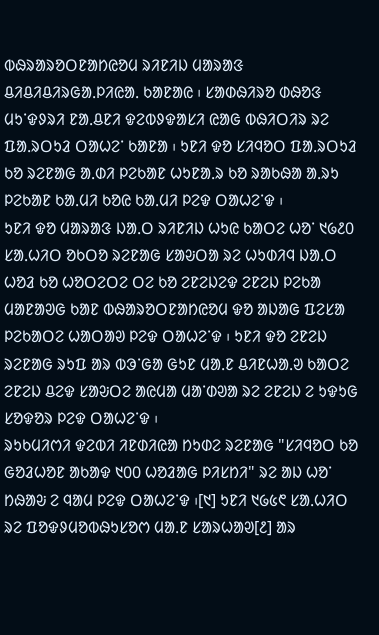ᱵᱷᱨᱟᱨᱚᱛᱱᱟᱴᱭᱚᱢ ᱨᱤᱱᱤᱡ ᱢᱟᱨᱟᱝ ᱪᱤᱪᱤᱪᱤᱨᱜᱟᱹᱞᱤᱭᱟᱹ ᱠᱟᱱᱟᱭ ᱾ ᱥᱟᱰᱷᱤᱨᱚ ᱰᱷᱚᱝ ᱢᱩᱸᱫᱽᱨᱤ ᱱᱟᱹᱪᱱᱤ ᱫᱮᱵᱽᱫᱟᱥᱤ ᱭᱟᱜ ᱵᱷᱤᱛᱤᱨ ᱨᱮ ᱯᱟᱹᱨᱛᱩᱲ ᱛᱟᱦᱮᱸ ᱠᱟᱱᱟ ᱾ ᱩᱱᱤ ᱫᱚ ᱥᱤᱧᱚᱛ ᱯᱟᱹᱨᱛᱩᱲ ᱠᱚ ᱨᱮᱱᱟᱜ ᱟᱹᱰᱤ ᱞᱮᱠᱟᱱ ᱦᱩᱱᱟᱹᱨ ᱠᱚ ᱨᱟᱠᱷᱟ ᱟᱹᱨᱩ ᱞᱮᱠᱟᱱ ᱠᱟᱹᱢᱤ ᱠᱚᱭ ᱠᱟᱹᱢᱤ ᱞᱮᱫ ᱛᱟᱦᱮᱸᱫ ᱾
ᱩᱱᱤ ᱫᱚ ᱢᱟᱨᱟᱝ ᱡᱟᱹᱛ ᱨᱤᱱᱤᱡ ᱦᱩᱭ ᱠᱟᱛᱮ ᱦᱚᱸ ᱑᱙᱒᱐ ᱥᱟᱹᱦᱤᱛ ᱚᱠᱛᱚ ᱨᱮᱱᱟᱜ ᱥᱟᱶᱛᱟ ᱨᱮ ᱦᱩᱰᱤᱧ ᱡᱟᱹᱛ ᱦᱚᱲ ᱠᱚ ᱦᱚᱛᱮᱛᱮ ᱛᱮ ᱠᱚ ᱮᱱᱮᱡᱮᱫ ᱮᱱᱮᱡ ᱞᱮᱠᱟ ᱢᱟᱱᱟᱣᱜ ᱠᱟᱱ ᱵᱷᱟᱨᱚᱛᱱᱟᱴᱭᱚᱢ ᱫᱚ ᱟᱡᱟᱜ ᱯᱮᱥᱟ ᱞᱮᱠᱟᱛᱮ ᱦᱟᱛᱟᱣ ᱞᱮᱫ ᱛᱟᱦᱮᱸᱫ ᱾ ᱩᱱᱤ ᱫᱚ ᱮᱱᱮᱡ ᱨᱮᱱᱟᱜ ᱨᱩᱯ ᱟᱨ ᱵᱳᱸᱜᱟ ᱜᱩᱱ ᱢᱟᱹᱱ ᱪᱤᱱᱦᱟᱹᱣ ᱠᱟᱛᱮ ᱮᱱᱮᱡ ᱪᱮᱫ ᱥᱟᱶᱛᱮ ᱟᱭᱢᱟ ᱢᱟᱸᱰᱣᱟ ᱨᱮ ᱮᱱᱮᱡ ᱮ ᱩᱫᱩᱜ ᱥᱚᱫᱚᱨ ᱞᱮᱫ ᱛᱟᱦᱮᱸᱫ ᱾
ᱨᱩᱠᱢᱤᱬᱤ ᱫᱮᱵᱤ ᱤᱱᱰᱤᱭᱟ ᱴᱩᱰᱮ ᱨᱮᱱᱟᱜ "ᱥᱤᱧᱚᱛ ᱠᱚ ᱜᱚᱲᱦᱚᱱ ᱟᱠᱟᱫ ᱑᱐᱐ ᱦᱚᱲᱟᱜ ᱞᱤᱥᱴᱤ" ᱨᱮ ᱟᱡ ᱦᱚᱸ ᱴᱷᱟᱶ ᱮ ᱧᱟᱢ ᱞᱮᱫ ᱛᱟᱦᱮᱸᱫ ᱾[᱑] ᱩᱱᱤ ᱑᱙᱕᱖ ᱥᱟᱹᱦᱤᱛ ᱨᱮ ᱯᱚᱫᱽᱢᱚᱵᱷᱩᱥᱚᱬ ᱢᱟᱹᱱ ᱥᱟᱨᱦᱟᱣ[᱒] ᱟᱨ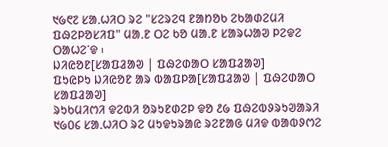᱑᱙᱖᱗ ᱥᱟᱹᱦᱤᱛ ᱨᱮ "ᱥᱮᱨᱮᱧ ᱱᱟᱴᱚᱠ ᱮᱠᱟᱰᱮᱢᱤ ᱯᱷᱮᱞᱚᱥᱤᱯ" ᱢᱟᱹᱱ ᱛᱮ ᱠᱚ ᱢᱟᱹᱱ ᱥᱟᱨᱦᱟᱣ ᱞᱮᱫᱮ ᱛᱟᱦᱮᱸᱫ ᱾
ᱡᱤᱭᱚᱱ[ᱥᱟᱯᱲᱟᱣ | ᱯᱷᱮᱰᱟᱛ ᱥᱟᱯᱲᱟᱣ]
ᱯᱩᱭᱞᱩ ᱡᱤᱭᱚᱱ ᱟᱨ ᱵᱟᱯᱞᱟ[ᱥᱟᱯᱲᱟᱣ | ᱯᱷᱮᱰᱟᱛ ᱥᱟᱯᱲᱟᱣ]
ᱨᱩᱠᱢᱤᱬᱤ ᱫᱮᱵᱤ ᱚᱨᱩᱱᱰᱮᱞ ᱫᱚ ᱒᱙ ᱯᱷᱮᱵᱽᱨᱩᱣᱟᱨᱤ ᱑᱙᱐᱔ ᱥᱟᱹᱦᱤᱛ ᱨᱮ ᱢᱩᱫᱩᱨᱟᱭ ᱨᱮᱱᱟᱜ ᱢᱤᱫ ᱵᱟᱵᱽᱬᱮ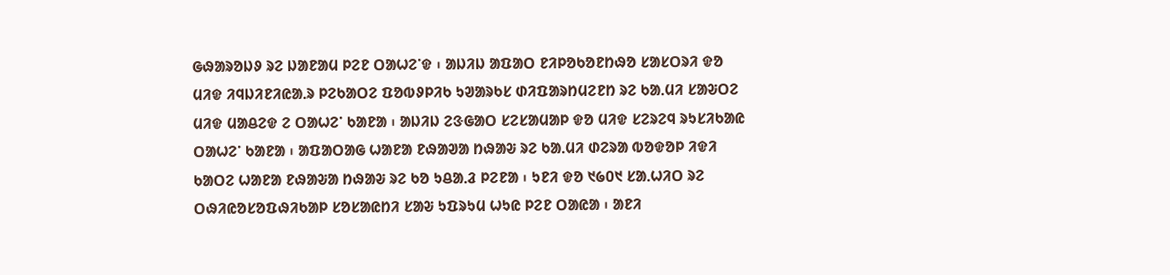ᱜᱷᱟᱨᱚᱡᱽ ᱨᱮ ᱡᱟᱱᱟᱢ ᱞᱮᱱ ᱛᱟᱦᱮᱸᱫ ᱾ ᱟᱡᱤᱡ ᱟᱯᱟᱛ ᱱᱤᱞᱚᱠᱚᱱᱴᱷᱚ ᱥᱟᱥᱛᱨᱤ ᱫᱚ ᱢᱤᱫ ᱤᱧᱡᱤᱱᱤᱭᱟᱹᱨ ᱞᱮᱠᱟᱛᱮ ᱯᱚᱵᱽᱞᱤᱠ ᱩᱣᱟᱨᱠᱥ ᱰᱤᱯᱟᱨᱴᱢᱮᱱᱴ ᱨᱮ ᱠᱟᱹᱢᱤ ᱥᱟᱶᱛᱮ ᱢᱤᱫ ᱢᱟᱪᱮᱫ ᱮ ᱛᱟᱦᱮᱸ ᱠᱟᱱᱟ ᱾ ᱟᱡᱤᱡ ᱮᱝᱜᱟᱛ ᱥᱮᱥᱟᱢᱟᱞ ᱫᱚ ᱢᱤᱫ ᱥᱮᱨᱮᱧ ᱨᱩᱥᱤᱠᱟᱭ ᱛᱟᱦᱮᱸ ᱠᱟᱱᱟ ᱾ ᱟᱯᱟᱛᱟᱜ ᱦᱟᱱᱟ ᱱᱷᱟᱣᱟ ᱴᱷᱟᱶ ᱨᱮ ᱠᱟᱹᱢᱤ ᱰᱮᱨᱟ ᱵᱚᱫᱚᱞ ᱤᱫᱤ ᱠᱟᱛᱮ ᱦᱟᱱᱟ ᱱᱷᱟᱶᱟ ᱴᱷᱟᱶ ᱨᱮ ᱠᱚ ᱩᱪᱟᱹᱲ ᱞᱮᱱᱟ ᱾ ᱩᱱᱤ ᱫᱚ ᱑᱙᱐᱑ ᱥᱟᱹᱦᱤᱛ ᱨᱮ ᱛᱷᱤᱭᱚᱥᱚᱯᱷᱤᱠᱟᱞ ᱥᱚᱥᱟᱭᱴᱤ ᱥᱟᱶ ᱩᱯᱨᱩᱢ ᱦᱩᱭ ᱞᱮᱱ ᱛᱟᱭᱟ ᱾ ᱟᱱᱤ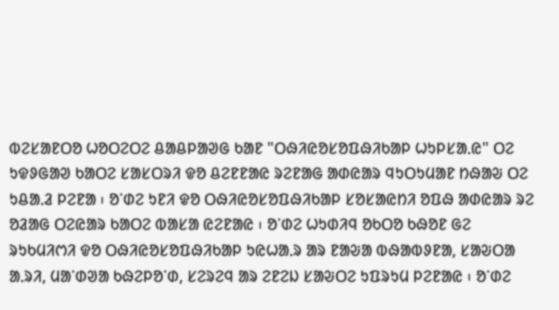ᱵᱮᱥᱟᱱᱛᱚ ᱦᱚᱛᱮᱛᱮ ᱪᱟᱪᱞᱟᱣᱜ ᱠᱟᱱ "ᱛᱷᱤᱭᱚᱥᱚᱯᱷᱤᱠᱟᱞ ᱦᱩᱞᱥᱟᱹᱭ" ᱛᱮ ᱩᱫᱽᱜᱟᱣ ᱠᱟᱛᱮ ᱥᱟᱥᱛᱨᱤ ᱫᱚ ᱪᱮᱱᱱᱟᱭ ᱨᱮᱱᱟᱜ ᱟᱰᱭᱟᱨ ᱧᱩᱛᱩᱢᱟᱱ ᱴᱷᱟᱶ ᱛᱮ ᱩᱪᱟᱹᱲ ᱞᱮᱱᱟ ᱾ ᱚᱸᱰᱮ ᱩᱱᱤ ᱫᱚ ᱛᱷᱤᱭᱚᱥᱚᱯᱷᱤᱠᱟᱞ ᱥᱚᱥᱟᱭᱴᱤ ᱚᱯᱷ ᱟᱰᱭᱟᱨ ᱨᱮ ᱚᱲᱟᱜ ᱛᱮᱭᱟᱨ ᱠᱟᱛᱮ ᱵᱟᱥᱟ ᱭᱮᱱᱟᱭ ᱾ ᱚᱸᱰᱮ ᱦᱩᱰᱤᱧ ᱚᱠᱛᱚ ᱠᱷᱚᱱ ᱜᱮ ᱨᱩᱠᱢᱤᱬᱤ ᱫᱚ ᱛᱷᱤᱭᱚᱥᱚᱯᱷᱤᱠᱟᱞ ᱩᱭᱦᱟᱹᱨ ᱟᱨ ᱱᱟᱶᱟ ᱵᱷᱟᱵᱽᱱᱟ, ᱥᱟᱶᱛᱟ ᱟᱹᱨᱤ, ᱢᱟᱸᱰᱣᱟ ᱠᱷᱮᱞᱚᱸᱰ, ᱥᱮᱨᱮᱧ ᱟᱨ ᱮᱱᱮᱡ ᱥᱟᱶᱛᱮ ᱩᱯᱨᱩᱢ ᱞᱮᱱᱟᱭ ᱾ ᱚᱸᱰᱮ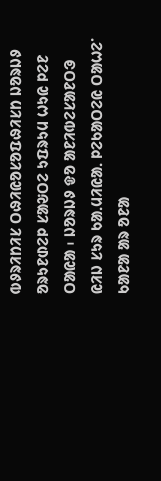ᱵᱽᱨᱤᱴᱤᱥ ᱛᱷᱤᱭᱚᱥᱚᱯᱷᱤᱥᱴ ᱡᱚᱨᱡᱽ ᱚᱨᱩᱱᱰᱮᱞ ᱥᱟᱶᱛᱮ ᱩᱯᱨᱩᱢ ᱦᱩᱭ ᱞᱮᱱ ᱛᱟᱭᱟ ᱾ ᱡᱚᱨᱡᱽ ᱫᱚ ᱟᱱᱤᱵᱮᱥᱟᱱᱛᱳ ᱭᱤᱡ ᱥᱩᱨ ᱠᱟᱹᱢᱤᱭᱟᱹ ᱞᱮᱠᱟᱛᱮᱭ ᱛᱟᱦᱮᱸ ᱠᱟᱱᱟ ᱟᱨ ᱚᱱᱟ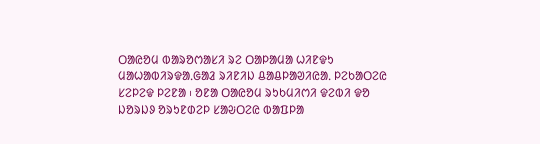ᱛᱟᱭᱚᱢ ᱵᱟᱨᱚᱬᱟᱥᱤ ᱨᱮ ᱛᱟᱞᱟᱢᱟ ᱦᱤᱱᱫᱩ ᱢᱟᱦᱟᱵᱤᱨᱫᱟᱹᱜᱟᱲ ᱨᱤᱱᱤᱡ ᱪᱟᱪᱞᱟᱣᱤᱭᱟᱹ ᱞᱮᱠᱟᱛᱮᱭ ᱥᱮᱞᱮᱫ ᱞᱮᱱᱟ ᱾ ᱚᱱᱟ ᱛᱟᱭᱚᱢ ᱨᱩᱠᱢᱤᱬᱤ ᱫᱮᱵᱤ ᱫᱚ ᱡᱚᱨᱡᱽ ᱚᱨᱩᱱᱰᱮᱞ ᱥᱟᱶᱛᱮᱭ ᱵᱟᱯᱞᱟ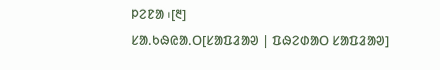ᱞᱮᱱᱟ ᱾[᱓]
ᱥᱟᱹᱠᱷᱭᱟᱹᱛ[ᱥᱟᱯᱲᱟᱣ | ᱯᱷᱮᱰᱟᱛ ᱥᱟᱯᱲᱟᱣ]